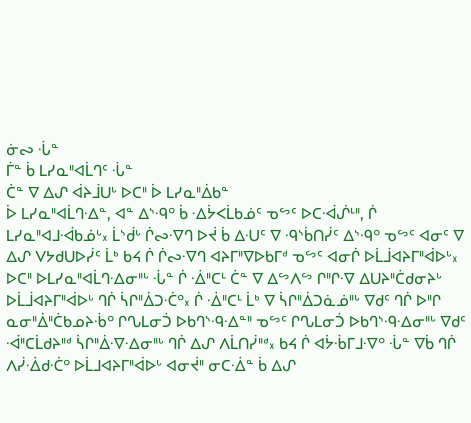ᓃᔓ ᒞᓐ
ᒦᓐ ᑳ ᒪᓯᓇᐦᐊᒫᒉᑦ ᒞᓐ
ᑖᓐ ᐁ ᐃᔑ ᐋᔨᒨᑌᒡ ᐅᑕᐦ ᐆ ᒪᓯᓇᐦᐄᑲᓐ
ᐆ ᒪᓯᓇᐦᐊᒫᒉᐎᓐ, ᐊᓐ ᐃᔅᑴᐤ ᑳ ᐎᔮᐸᒫᑲᓅᑦ ᓀᔥᑦ ᐅᑕᐙᔒᒻᐦ, ᒌ ᒪᓯᓇᐦᐊᒧᐙᑲᓅᒡ᙮ ᒫᔅᑰᒡ ᒌᔓᐌᒉ ᐅᔫ ᑳ ᐃᑗᑦ ᐁ ᑴᔅᑳᑎᓰᑦ ᐃᔅᑴᐤ ᓀᔥᑦ ᐊᓂᑦ ᐁ ᐃᔑ ᐯᔭᑯᑌᐅᓰᑦ ᒫᒃ ᑲᔦ ᒌ ᒌᔓᐌᒉ ᐊᔨᒥᐦᐁᐅᑲᒥᒄ ᓀᔥᑦ ᐊᓂᒌ ᐅᒫᒨᐊᔨᒥᐦᐋᐅᒡ᙮ ᐅᑕᐦ ᐅᒪᓯᓇᐦᐊᒫᒉᐎᓂᐦᒡ ᒞᓐ ᒌ ᐐᐦᑕᒻ ᑖᓐ ᐁ ᐃᔥᐱᔥ ᒋᐦᒋᐌ ᐃᑌᔨᐦᑖᑯᓂᔨᒡ ᐅᒫᒨᐊᔨᒥᐦᐋᐅᒡ ᒉᒌ ᓵᒋᐦᐄᑐᑣᐤ᙮ ᒌ ᐐᐦᑕᒻ ᒫᒃ ᐁ ᓵᒋᐦᐄᑐᓈᓅᐦᒡ ᐁᑯᑦ ᒉᒌ ᐅᐦᒋ ᓇᓂᐦᐄᐦᑖᑲᓄᔨᒀᐤ ᒋᔐᒪᓂᑑ ᐅᑲᒉᔅᑴᐎᓐᐦ ᓀᔥᑦ ᒋᔐᒪᓂᑑ ᐅᑲᒉᔅᑴᐎᓂᐦᒡ ᐁᑯᑦ ᐙᐦᑕᒫᑯᔨᐦᒄ ᓵᒋᐦᐄᐌᐎᓂᐦᒡ ᒉᒌ ᐃᔑ ᐱᒫᑎᓰᐦᒄ᙮ ᑲᔦ ᒌ ᐊᔮᒀᒥᒧᐌᐤ ᒞᓐ ᐁᑳ ᒉᒌ ᐱᓰᐐᑯᑣᐤ ᐅᒫᒧᐊᔨᒥᐦᐋᐅᒡ ᐊᓂᔫᐦ ᓂᑕᐐᓐ ᑳ ᐃᔑ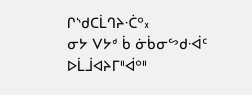ᒋᔅᑯᑕᒫᒉᔨᑣᐤ᙮
ᓂᔭ ᐯᔭᒄ ᑳ ᓃᑳᓂᔥᑯᐙᑦ ᐅᒫᒨᐊᔨᒥᐦᐋᐤᐦ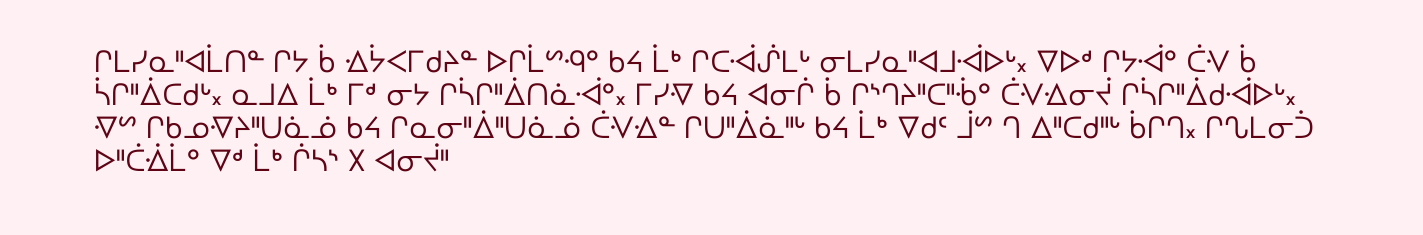ᒋᒪᓯᓇᐦᐊᒫᑎᓐ ᒋᔭ ᑳ ᐎᔮᐸᒥᑯᔨᓐ ᐅᒋᒫᔥᑴᐤ ᑲᔦ ᒫᒃ ᒋᑕᐙᔒᒪᒡ ᓂᒪᓯᓇᐦᐊᒧᐙᐅᒡ᙮ ᐁᐅᒄ ᒋᔭᐙᐤ ᑖᐺ ᑳ ᓵᒋᐦᐄᑕᑯᒡ᙮ ᓇᒧᐃ ᒫᒃ ᒥᒄ ᓂᔭ ᒋᓵᒋᐦᐄᑎᓈᐙᐤ᙮ ᒥᓯᐌ ᑲᔦ ᐊᓂᒌ ᑳ ᒋᔅᒉᔨᐦᑕᐦᒀᐤ ᑖᐺᐎᓂᔫ ᒋᓵᒋᐦᐄᑯᐙᐅᒡ᙮ ᐌᔥ ᒋᑲᓄᐌᔨᐦᑌᓈᓅ ᑲᔦ ᒋᓇᓂᐦᐄᐦᑌᓈᓅ ᑖᐺᐎᓐ ᒋᑌᐦᐄᓈᐦᒡ ᑲᔦ ᒫᒃ ᐁᑯᑦ ᒨᔥ ᒉ ᐃᐦᑕᑯᐦᒡ ᑳᒋᒉ᙮ ᒋᔐᒪᓂᑑ ᐅᐦᑖᐐᒫᐤ ᐁᒄ ᒫᒃ ᒌᓴᔅ ᙭ ᐊᓂᔫᐦ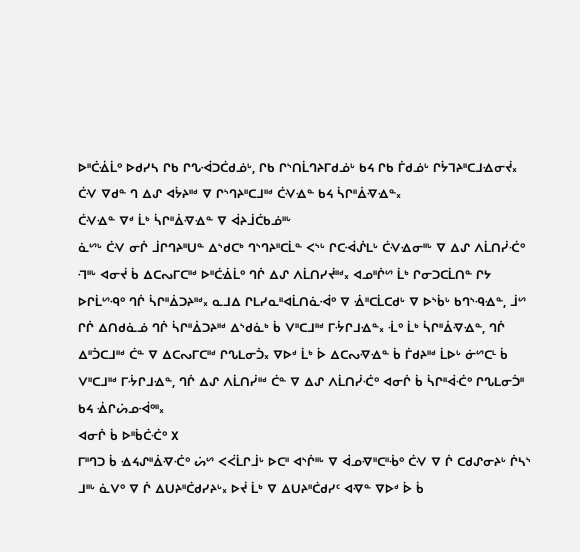ᐅᐦᑖᐐᒫᐤ ᐅᑯᓯᓴ ᒋᑲ ᒋᔐᐙᑐᑖᑯᓅᒡ, ᒋᑲ ᒋᔅᑎᒫᒉᔨᒥᑯᓅᒡ ᑲᔦ ᒋᑲ ᒦᑯᓅᒡ ᒋᔮᒣᔨᐦᑕᒧᐎᓂᔫ᙮ ᑖᐺ ᐁᑯᓐ ᒉ ᐃᔑ ᐊᔮᔨᐦᒄ ᐁ ᒋᔅᒉᔨᐦᑕᒧᐦᒄ ᑖᐺᐎᓐ ᑲᔦ ᓵᒋᐦᐄᐌᐎᓐ᙮
ᑖᐺᐎᓐ ᐁᒄ ᒫᒃ ᓵᒋᐦᐄᐌᐎᓐ ᐁ ᐋᔨᒨᑖᑲᓅᐦᒡ
ᓈᔥᒡ ᑖᐺ ᓂᒌ ᒨᒋᒉᔨᐦᑌᓐ ᐃᔅᑯᑕᒃ ᒉᔅᒉᔨᐦᑕᒫᓐ ᐸᔅᒡ ᒋᑕᐙᔒᒪᒡ ᑖᐺᐎᓂᐦᒡ ᐁ ᐃᔑ ᐱᒫᑎᓰᑣᐤ ᒬᐦᒡ ᐊᓂᔫ ᑳ ᐃᑕᔓᒥᑕᐦᒄ ᐅᐦᑖᐐᒫᐤ ᒉᒌ ᐃᔑ ᐱᒫᑎᓯᔫᐦᒄ᙮ ᐊᓄᐦᒌᔥ ᒫᒃ ᒋᓂᑐᑕᒫᑎᓐ ᒋᔭ ᐅᒋᒫᔥᑴᐤ ᒉᒌ ᓵᒋᐦᐄᑐᔨᐦᒄ᙮ ᓇᒧᐃ ᒋᒪᓯᓇᐦᐊᒫᑎᓈᐙᐤ ᐁ ᐐᐦᑕᒫᑕᑯᒡ ᐁ ᐅᔅᑳᒡ ᑲᒉᔅᑴᐎᓐ, ᒨᔥ ᒋᒌ ᐃᑎᑯᓈᓅ ᒉᒌ ᓵᒋᐦᐄᑐᔨᐦᒄ ᐃᔅᑯᓈᒃ ᑳ ᐯᐦᑕᒧᐦᒄ ᒥᔻᒋᒧᐎᓐ᙮ ᒸᐤ ᒫᒃ ᓵᒋᐦᐄᐌᐎᓐ, ᒉᒌ ᐃᐦᑑᑕᒧᐦᒄ ᑖᓐ ᐁ ᐃᑕᔓᒥᑕᐦᒄ ᒋᔐᒪᓂᑑ᙮ ᐁᐅᒄ ᒫᒃ ᐆ ᐃᑕᔓᐌᐎᓐ ᑳ ᒦᑯᔨᐦᒄ ᒫᐅᒡ ᓃᔥᑕᒻ ᑳ ᐯᐦᑕᒧᐦᒄ ᒥᔻᒋᒧᐎᓐ, ᒉᒌ ᐃᔑ ᐱᒫᑎᓰᐦᒄ ᑖᓐ ᐁ ᐃᔑ ᐱᒫᑎᓰᑣᐤ ᐊᓂᒌ ᑳ ᓵᒋᐦᐋᑣᐤ ᒋᔐᒪᓂᑑᐦ ᑲᔦ ᐐᒋᔖᓄᐙᐤᐦ᙮
ᐊᓂᒌ ᑳ ᐅᐦᑳᑖᑣᐤ ᙭
ᒥᐦᒉᑐ ᑳ ᐎᔦᔑᐦᐄᐌᑣᐤ ᔖᔥ ᐸᐹᒫᒋᒨᒡ ᐅᑕᐦ ᐊᔅᒌᐦᒡ ᐁ ᐋᓄᐌᐦᑕᐦᒀᐤ ᑖᐺ ᐁ ᒌ ᑕᑯᔑᓂᔨᒡ ᒌᓴᔅ ᒧᐦᒡ ᓈᐯᐤ ᐁ ᒌ ᐃᑌᔨᐦᑖᑯᓯᔨᒡ᙮ ᐅᔫ ᒫᒃ ᐁ ᐃᑌᔨᐦᑖᑯᓯᑦ ᐊᐌᓐ ᐁᐅᒄ ᐆ ᑳ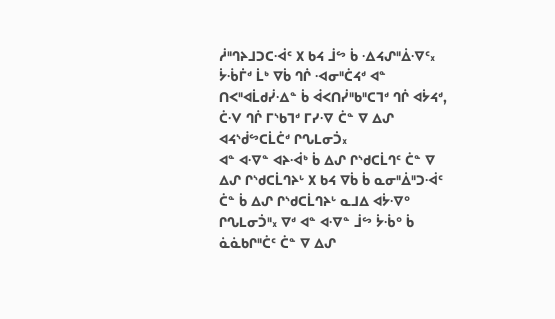ᓲᐦᒉᔨᒧᑐᑕᐙᑦ ᙭ ᑲᔦ ᒨᔥ ᑳ ᐎᔦᔑᐦᐄᐌᑦ᙮ ᔮᒀᒦᒄ ᒫᒃ ᐁᑳ ᒉᒌ ᐗᓂᐦᑖᔦᒄ ᐊᓐ ᑎᐸᐦᐊᒫᑯᓰᐎᓐ ᑳ ᐋᐸᑎᓰᐦᑲᐦᑕᒣᒄ ᒉᒌ ᐊᔮᔦᒄ, ᑖᐺ ᒉᒌ ᒥᔅᑲᒣᒄ ᒥᓯᐌ ᑖᓐ ᐁ ᐃᔑ ᐊᔦᔅᑰᔥᑕᒫᑖᒄ ᒋᔐᒪᓂᑑ᙮
ᐊᓐ ᐊᐌᓐ ᐊᔨᐙᒃ ᑳ ᐃᔑ ᒋᔅᑯᑕᒫᒉᑦ ᑖᓐ ᐁ ᐃᔑ ᒋᔅᑯᑕᒫᒉᔨᒡ ᙭ ᑲᔦ ᐁᑳ ᑳ ᓇᓂᐦᐄᐦᑐᐙᑦ ᑖᓐ ᑳ ᐃᔑ ᒋᔅᑯᑕᒫᒉᔨᒡ ᓇᒧᐃ ᐊᔮᐌᐤ ᒋᔐᒪᓂᑑᐦ᙮ ᐁᒄ ᐊᓐ ᐊᐌᓐ ᒨᔥ ᔮᒀᐤ ᑳ ᓈᓈᑲᒋᐦᑖᑦ ᑖᓐ ᐁ ᐃᔑ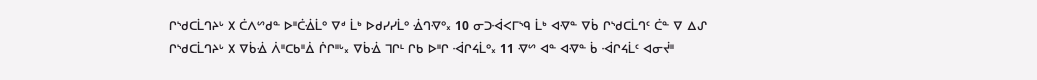ᒋᔅᑯᑕᒫᒉᔨᒡ ᙭ ᑖᐱᔥᑯᓐ ᐅᐦᑖᐐᒫᐤ ᐁᒄ ᒫᒃ ᐅᑯᓯᓯᒫᐤ ᐐᒉᐌᐤ᙮ 10 ᓂᑐᐙᐸᒥᔅᑫ ᒫᒃ ᐊᐌᓐ ᐁᑳ ᒋᔅᑯᑕᒫᒉᑦ ᑖᓐ ᐁ ᐃᔑ ᒋᔅᑯᑕᒫᒉᔨᒡ ᙭ ᐁᑳᐐ ᐲᐦᑕᑲᐦᐄ ᒌᒋᐦᒡ᙮ ᐁᑳᐐ ᒣᒋᒻ ᒋᑲ ᐅᐦᒋ ᐙᒋᔦᒫᐤ᙮ 11 ᐌᔥ ᐊᓐ ᐊᐌᓐ ᑳ ᐙᒋᔦᒫᑦ ᐊᓂᔫᐦ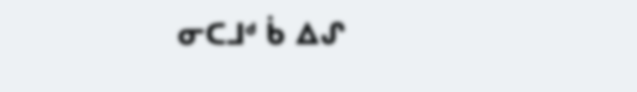ᓂᑕᒧᒄ ᑳ ᐃᔑ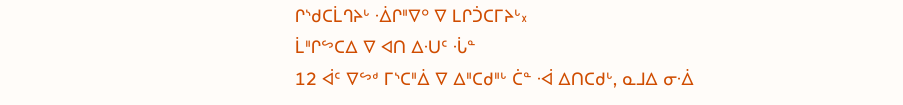ᒋᔅᑯᑕᒫᒉᔨᒡ ᐐᒋᐦᐁᐤ ᐁ ᒪᒋᑑᑕᒥᔨᒡ᙮
ᒫᐦᒋᔥᑕᐃ ᐁ ᐊᑎ ᐃᑗᑦ ᒞᓐ
12 ᐋᑦ ᐁᔥᒄ ᒥᔅᑕᐦᐄ ᐁ ᐃᐦᑕᑯᐦᒡ ᑖᓐ ᐙ ᐃᑎᑕᑯᒡ, ᓇᒧᐃ ᓂᐐ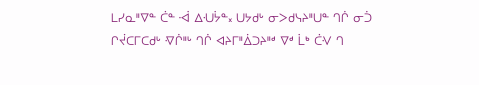ᒪᓯᓇᐦᐁᓐ ᑖᓐ ᐙ ᐃᑗᔮᓐ᙮ ᑌᔭᑯᒡ ᓂᐳᑯᓭᔨᐦᑌᓐ ᒉᒌ ᓂᑑ ᒋᔫᑕᒥᑕᑯᒡ ᐌᒌᐦᒡ ᒉᒌ ᐊᔨᒥᐦᐄᑐᔨᐦᒄ ᐁᒄ ᒫᒃ ᑖᐺ ᒉ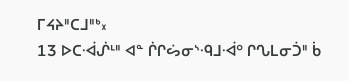ᒥᔦᔨᐦᑕᒧᐦᒃ᙮
13 ᐅᑕᐙᔒᒻᐦ ᐊᓐ ᒌᒋᔖᓂᔅᑴᒧᐙᐤ ᒋᔐᒪᓂᑑᐦ ᑳ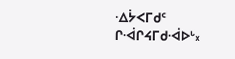ᐎᔮᐸᒥᑯᑦ ᒋᐙᒋᔦᒥᑯᐙᐅᒡ᙮